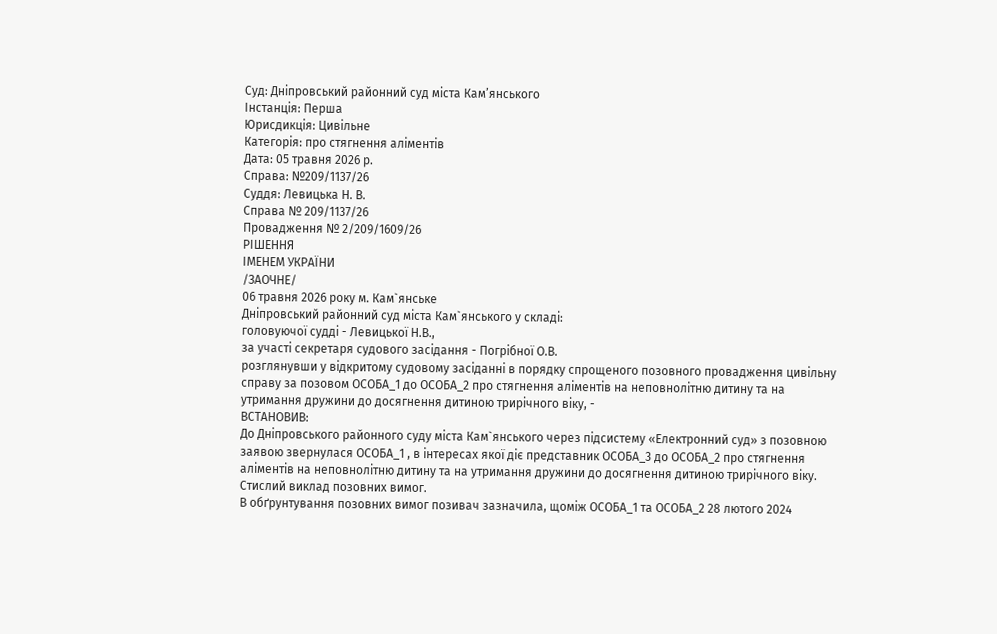Суд: Дніпровський районний суд міста Кам’янського
Інстанція: Перша
Юрисдикція: Цивільне
Категорія: про стягнення аліментів
Дата: 05 травня 2026 р.
Справа: №209/1137/26
Суддя: Левицька Н. В.
Справа № 209/1137/26
Провадження № 2/209/1609/26
РІШЕННЯ
ІМЕНЕМ УКРАЇНИ
/ЗАОЧНЕ/
06 травня 2026 року м. Кам`янське
Дніпровський районний суд міста Кам`янського у складі:
головуючої судді - Левицької Н.В.,
за участі секретаря судового засідання - Погрібної О.В.
розглянувши у відкритому судовому засіданні в порядку спрощеного позовного провадження цивільну справу за позовом ОСОБА_1 до ОСОБА_2 про стягнення аліментів на неповнолітню дитину та на утримання дружини до досягнення дитиною трирічного віку, -
ВСТАНОВИВ:
До Дніпровського районного суду міста Кам`янського через підсистему «Електронний суд» з позовною заявою звернулася ОСОБА_1 , в інтересах якої діє представник ОСОБА_3 до ОСОБА_2 про стягнення аліментів на неповнолітню дитину та на утримання дружини до досягнення дитиною трирічного віку.
Стислий виклад позовних вимог.
В обґрунтування позовних вимог позивач зазначила, щоміж ОСОБА_1 та ОСОБА_2 28 лютого 2024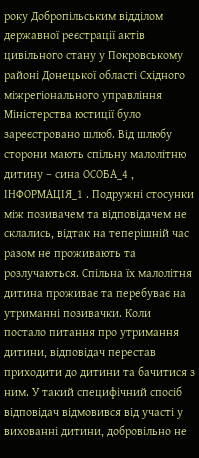року Добропільським відділом державної реєстрації актів цивільного стану у Покровському районі Донецької області Східного міжрегіонального управління Міністерства юстиції було зареєстровано шлюб. Від шлюбу сторони мають спільну малолітню дитину – сина ОСОБА_4 , ІНФОРМАЦІЯ_1 . Подружні стосунки між позивачем та відповідачем не склались, відтак на теперішній час разом не проживають та розлучаються. Спільна їх малолітня дитина проживає та перебуває на утриманні позивачки. Коли постало питання про утримання дитини, відповідач перестав приходити до дитини та бачитися з ним. У такий специфічний спосіб відповідач відмовився від участі у вихованні дитини, добровільно не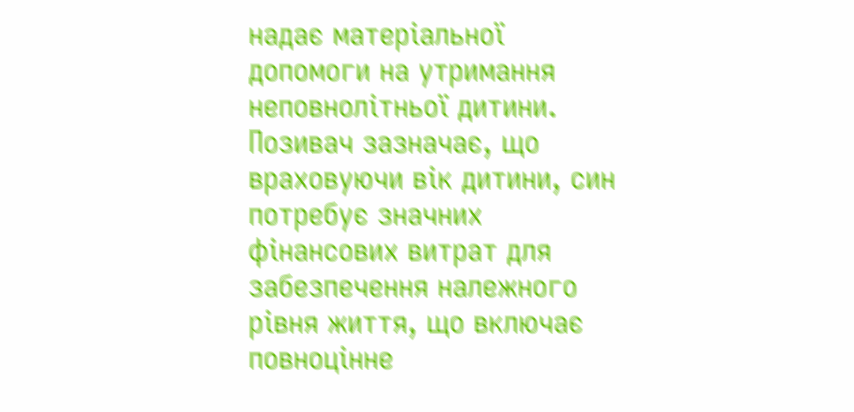надає матеріальної допомоги на утримання неповнолітньої дитини. Позивач зазначає, що враховуючи вік дитини, син потребує значних фінансових витрат для забезпечення належного рівня життя, що включає повноцінне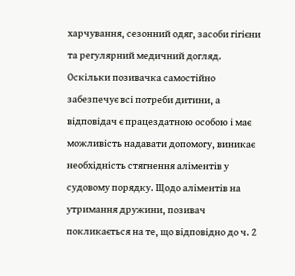харчування, сезонний одяг, засоби гігієни та регулярний медичний догляд. Оскільки позивачка самостійно забезпечує всі потреби дитини, а відповідач є працездатною особою і має можливість надавати допомогу, виникає необхідність стягнення аліментів у судовому порядку. Щодо аліментів на утримання дружини, позивач покликається на те, що відповідно до ч. 2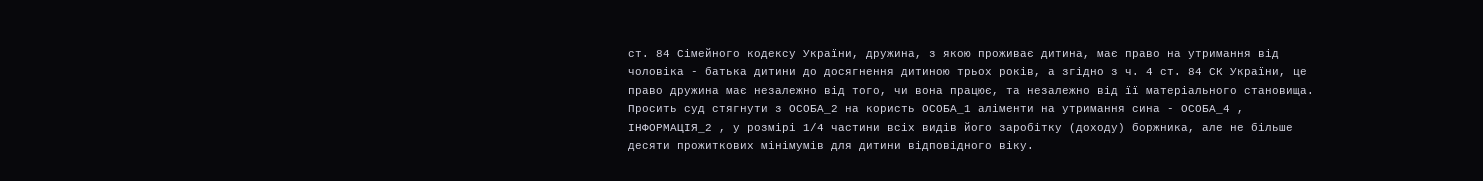ст. 84 Сімейного кодексу України, дружина, з якою проживає дитина, має право на утримання від чоловіка - батька дитини до досягнення дитиною трьох років, а згідно з ч. 4 ст. 84 СК України, це право дружина має незалежно від того, чи вона працює, та незалежно від її матеріального становища.
Просить суд стягнути з ОСОБА_2 на користь ОСОБА_1 аліменти на утримання сина - ОСОБА_4 , ІНФОРМАЦІЯ_2 , у розмірі 1/4 частини всіх видів його заробітку (доходу) боржника, але не більше десяти прожиткових мінімумів для дитини відповідного віку.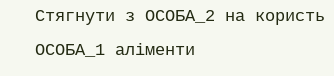Стягнути з ОСОБА_2 на користь ОСОБА_1 аліменти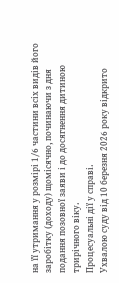на її утримання у розмірі 1/6 частини всіх видів його заробітку (доходу) щомісячно, починаючи з дня подання позовної заяви і до досягнення дитиною трирічного віку.
Процесуальні дії у справі.
Ухвалою суду від 10 березня 2026 року відкрито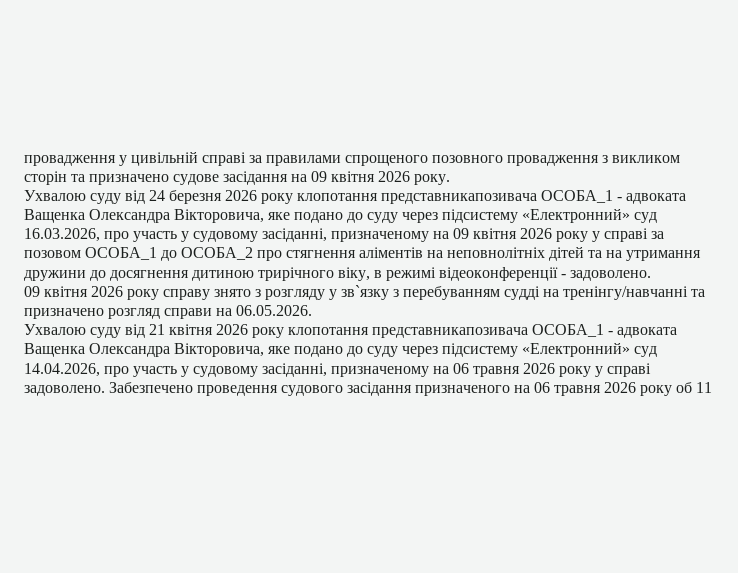провадження у цивільній справі за правилами спрощеного позовного провадження з викликом сторін та призначено судове засідання на 09 квітня 2026 року.
Ухвалою суду від 24 березня 2026 року клопотання представникапозивача ОСОБА_1 - адвоката Ващенка Олександра Вікторовича, яке подано до суду через підсистему «Електронний» суд 16.03.2026, про участь у судовому засіданні, призначеному на 09 квітня 2026 року у справі за позовом ОСОБА_1 до ОСОБА_2 про стягнення аліментів на неповнолітніх дітей та на утримання дружини до досягнення дитиною трирічного віку, в режимі відеоконференції - задоволено.
09 квітня 2026 року справу знято з розгляду у зв`язку з перебуванням судді на тренінгу/навчанні та призначено розгляд справи на 06.05.2026.
Ухвалою суду від 21 квітня 2026 року клопотання представникапозивача ОСОБА_1 - адвоката Ващенка Олександра Вікторовича, яке подано до суду через підсистему «Електронний» суд 14.04.2026, про участь у судовому засіданні, призначеному на 06 травня 2026 року у справі задоволено. Забезпечено проведення судового засідання призначеного на 06 травня 2026 року об 11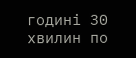годині 30 хвилин по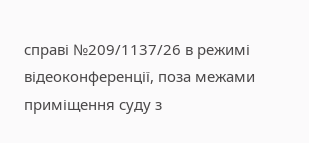справі №209/1137/26 в режимі відеоконференції, поза межами приміщення суду з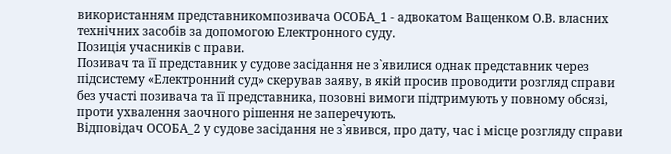використанням представникомпозивача ОСОБА_1 - адвокатом Ващенком О.В. власних технічних засобів за допомогою Електронного суду.
Позиція учасників с прави.
Позивач та її представник у судове засідання не з`явилися однак представник через підсистему «Електронний суд» скерував заяву, в якій просив проводити розгляд справи без участі позивача та її представника, позовні вимоги підтримують у повному обсязі, проти ухвалення заочного рішення не заперечують.
Відповідач ОСОБА_2 у судове засідання не з`явився, про дату, час і місце розгляду справи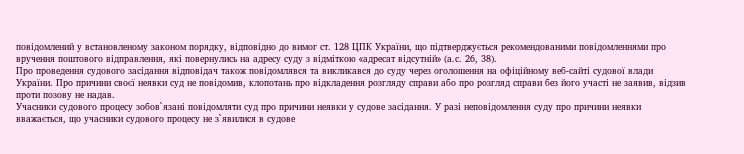повідомлений у встановленому законом порядку, відповідно до вимог ст. 128 ЦПК України, що підтверджується рекомендованими повідомленнями про вручення поштового відправлення, які повернулись на адресу суду з відміткою «адресат відсутній» (а.с. 26, 38).
Про проведення судового засідання відповідач також повідомлявся та викликався до суду через оголошення на офіційному веб-сайті судової влади України. Про причини своєї неявки суд не повідомив, клопотань про відкладення розгляду справи або про розгляд справи без його участі не заявив, відзив проти позову не надав.
Учасники судового процесу зобов`язані повідомляти суд про причини неявки у судове засідання. У разі неповідомлення суду про причини неявки вважається, що учасники судового процесу не з`явилися в судове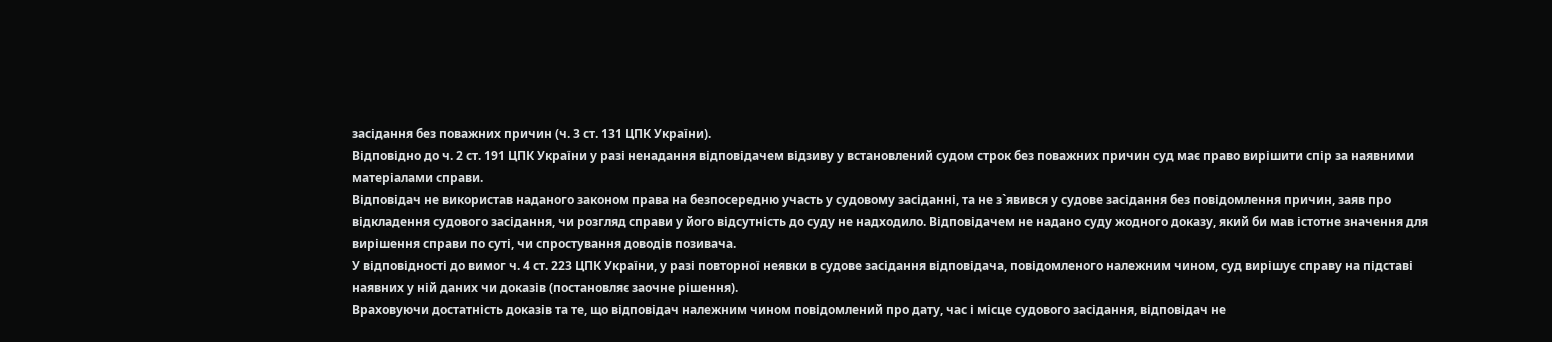засідання без поважних причин (ч. 3 ст. 131 ЦПК України).
Відповідно до ч. 2 ст. 191 ЦПК України у разі ненадання відповідачем відзиву у встановлений судом строк без поважних причин суд має право вирішити спір за наявними матеріалами справи.
Відповідач не використав наданого законом права на безпосередню участь у судовому засіданні, та не з`явився у судове засідання без повідомлення причин, заяв про відкладення судового засідання, чи розгляд справи у його відсутність до суду не надходило. Відповідачем не надано суду жодного доказу, який би мав істотне значення для вирішення справи по суті, чи спростування доводів позивача.
У відповідності до вимог ч. 4 ст. 223 ЦПК України, у разі повторної неявки в судове засідання відповідача, повідомленого належним чином, суд вирішує справу на підставі наявних у ній даних чи доказів (постановляє заочне рішення).
Враховуючи достатність доказів та те, що відповідач належним чином повідомлений про дату, час і місце судового засідання, відповідач не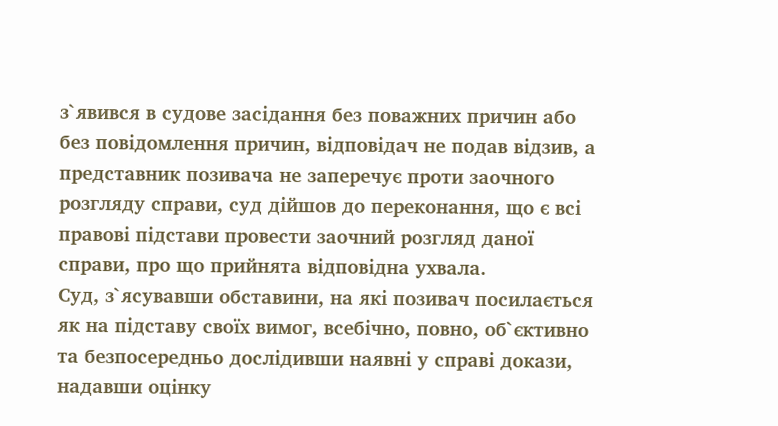з`явився в судове засідання без поважних причин або без повідомлення причин, відповідач не подав відзив, а представник позивача не заперечує проти заочного розгляду справи, суд дійшов до переконання, що є всі правові підстави провести заочний розгляд даної справи, про що прийнята відповідна ухвала.
Суд, з`ясувавши обставини, на які позивач посилається як на підставу своїх вимог, всебічно, повно, об`єктивно та безпосередньо дослідивши наявні у справі докази, надавши оцінку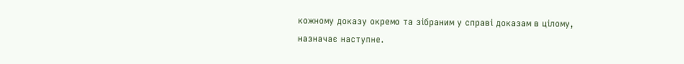кожному доказу окремо та зібраним у справі доказам в цілому, назначає наступне.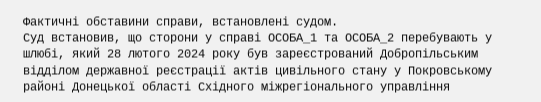Фактичні обставини справи, встановлені судом.
Суд встановив, що сторони у справі ОСОБА_1 та ОСОБА_2 перебувають у шлюбі, який 28 лютого 2024 року був зареєстрований Добропільським відділом державної реєстрації актів цивільного стану у Покровському районі Донецької області Східного міжрегіонального управління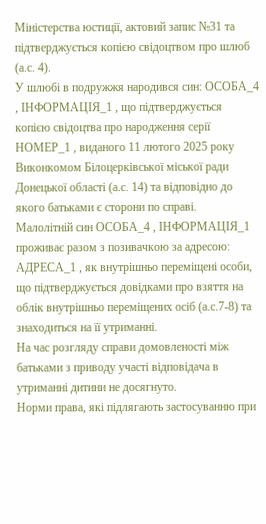Міністерства юстиції, актовий запис №31 та підтверджується копією свідоцтвом про шлюб (а.с. 4).
У шлюбі в подружжя народився син: ОСОБА_4 , ІНФОРМАЦІЯ_1 , що підтверджується копією свідоцтва про народження серії НОМЕР_1 , виданого 11 лютого 2025 року Виконкомом Білоцерківської міської ради Донецької області (а.с. 14) та відповідно до якого батьками є сторони по справі.
Малолітній син ОСОБА_4 , ІНФОРМАЦІЯ_1 проживає разом з позивачкою за адресою: АДРЕСА_1 , як внутрішньо переміщені особи, що підтверджується довідками про взяття на облік внутрішньо переміщених осіб (а.с.7-8) та знаходиться на її утриманні.
На час розгляду справи домовленості між батьками з приводу участі відповідача в утриманні дитини не досягнуто.
Норми права, які підлягають застосуванню при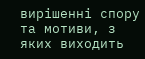вирішенні спору та мотиви, з яких виходить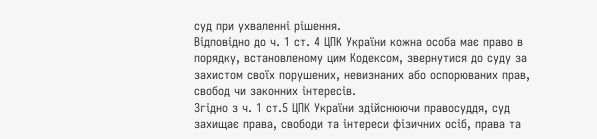суд при ухваленні рішення.
Відповідно до ч. 1 ст. 4 ЦПК України кожна особа має право в порядку, встановленому цим Кодексом, звернутися до суду за захистом своїх порушених, невизнаних або оспорюваних прав, свобод чи законних інтересів.
Згідно з ч. 1 ст.5 ЦПК України здійснюючи правосуддя, суд захищає права, свободи та інтереси фізичних осіб, права та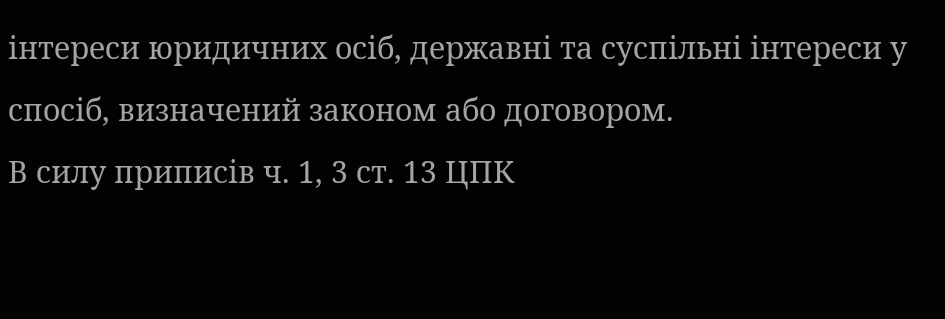інтереси юридичних осіб, державні та суспільні інтереси у спосіб, визначений законом або договором.
В силу приписів ч. 1, 3 ст. 13 ЦПК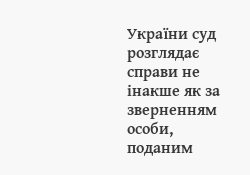України суд розглядає справи не інакше як за зверненням особи, поданим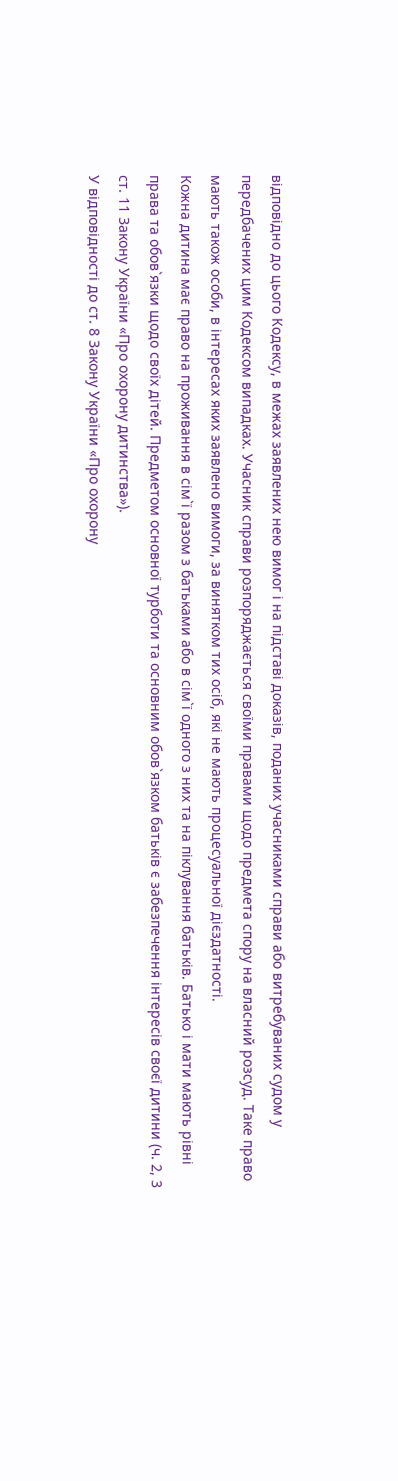відповідно до цього Кодексу, в межах заявлених нею вимог і на підставі доказів, поданих учасниками справи або витребуваних судом у передбачених цим Кодексом випадках. Учасник справи розпоряджається своїми правами щодо предмета спору на власний розсуд. Таке право мають також особи, в інтересах яких заявлено вимоги, за винятком тих осіб, які не мають процесуальної дієздатності.
Кожна дитина має право на проживання в сім`ї разом з батьками або в сім`ї одного з них та на піклування батьків. Батько і мати мають рівні права та обов`язки щодо своїх дітей. Предметом основної турботи та основним обов`язком батьків є забезпечення інтересів своєї дитини (ч. 2, 3 ст. 11 Закону України «Про охорону дитинства»).
У відповідності до ст. 8 Закону України «Про охорону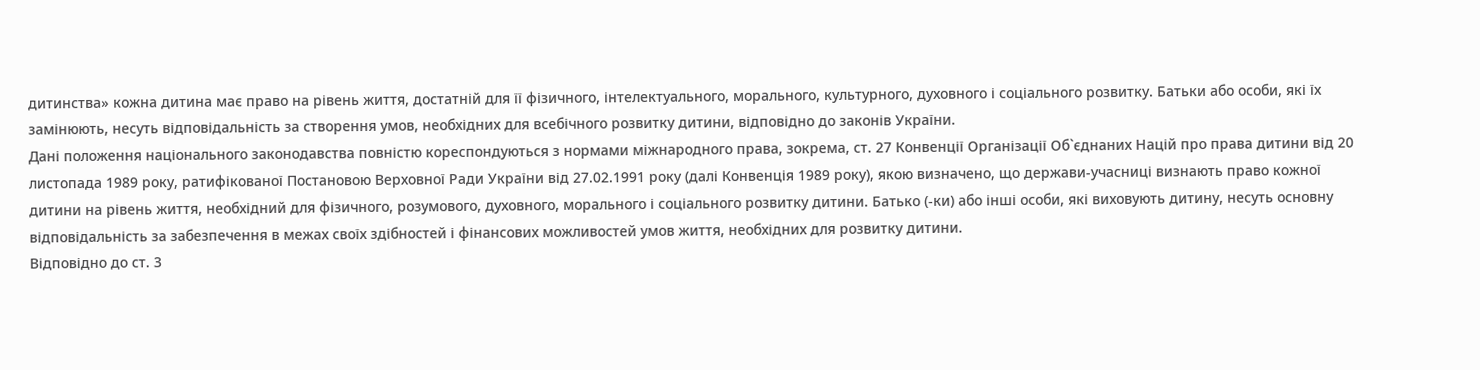дитинства» кожна дитина має право на рівень життя, достатній для її фізичного, інтелектуального, морального, культурного, духовного і соціального розвитку. Батьки або особи, які їх замінюють, несуть відповідальність за створення умов, необхідних для всебічного розвитку дитини, відповідно до законів України.
Дані положення національного законодавства повністю кореспондуються з нормами міжнародного права, зокрема, ст. 27 Конвенції Організації Об`єднаних Націй про права дитини від 20 листопада 1989 року, ратифікованої Постановою Верховної Ради України від 27.02.1991 року (далі Конвенція 1989 року), якою визначено, що держави-учасниці визнають право кожної дитини на рівень життя, необхідний для фізичного, розумового, духовного, морального і соціального розвитку дитини. Батько (-ки) або інші особи, які виховують дитину, несуть основну відповідальність за забезпечення в межах своїх здібностей і фінансових можливостей умов життя, необхідних для розвитку дитини.
Відповідно до ст. 3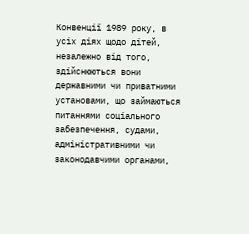Конвенції 1989 року, в усіх діях щодо дітей, незалежно від того, здійснюються вони державними чи приватними установами, що займаються питаннями соціального забезпечення, судами, адміністративними чи законодавчими органами,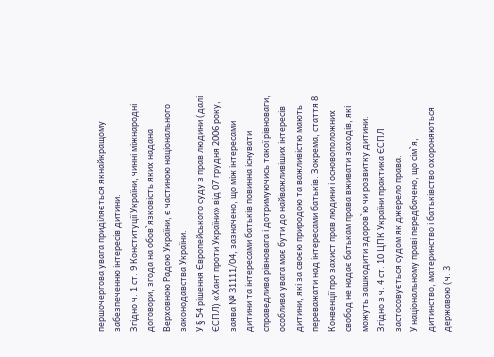першочергова увага приділяється якнайкращому забезпеченню інтересів дитини.
Згідно ч. 1 ст. 9 Конституції України, чинні міжнародні договори, згода на обов`язковість яких надана Верховною Радою України, є частиною національного законодавства України.
У § 54 рішення Європейського суду з прав людини (далі ЄСПЛ) «Хант проти України» від 07 грудня 2006 року, заява № 31111/04, зазначено, що між інтересами дитини та інтересами батьків повинна існувати справедлива рівновага і дотримуючись такої рівноваги, особлива увага має бути до найважливіших інтересів дитини, які за своєю природою та важливістю мають переважати над інтересами батьків. Зокрема, стаття 8 Конвенції про захист прав людини і основоположних свобод не надає батькам права вживати заходів, які можуть зашкодити здоров`ю чи розвитку дитини.
Згідно з ч. 4 ст. 10 ЦПК України практика ЄСПЛ застосовується судом як джерело права.
У національному праві передбачено, що сім`я, дитинство, материнство і батьківство охороняються державою (ч. 3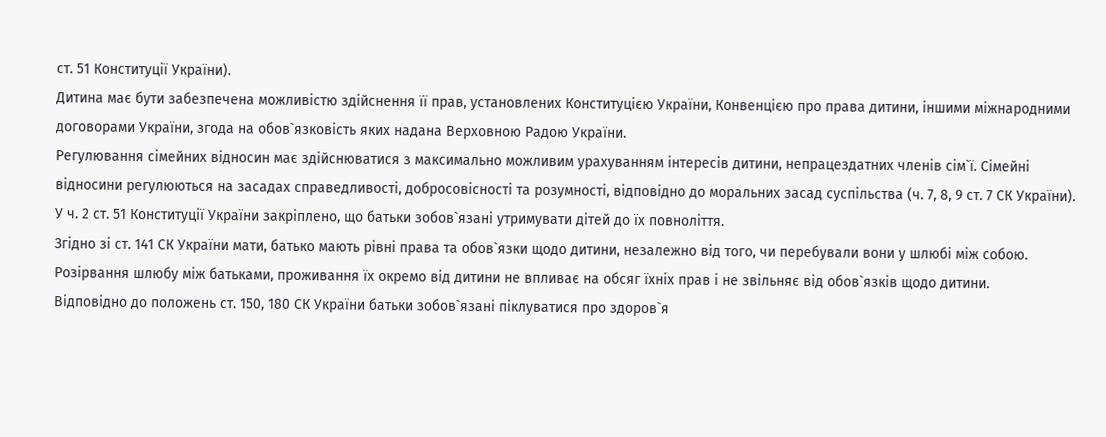ст. 51 Конституції України).
Дитина має бути забезпечена можливістю здійснення її прав, установлених Конституцією України, Конвенцією про права дитини, іншими міжнародними договорами України, згода на обов`язковість яких надана Верховною Радою України.
Регулювання сімейних відносин має здійснюватися з максимально можливим урахуванням інтересів дитини, непрацездатних членів сім`ї. Сімейні відносини регулюються на засадах справедливості, добросовісності та розумності, відповідно до моральних засад суспільства (ч. 7, 8, 9 ст. 7 СК України).
У ч. 2 ст. 51 Конституції України закріплено, що батьки зобов`язані утримувати дітей до їх повноліття.
Згідно зі ст. 141 СК України мати, батько мають рівні права та обов`язки щодо дитини, незалежно від того, чи перебували вони у шлюбі між собою. Розірвання шлюбу між батьками, проживання їх окремо від дитини не впливає на обсяг їхніх прав і не звільняє від обов`язків щодо дитини.
Відповідно до положень ст. 150, 180 СК України батьки зобов`язані піклуватися про здоров`я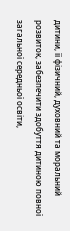дитини, її фізичний, духовний та моральний розвиток, забезпечити здобуття дитиною повної загальної середньої освіти,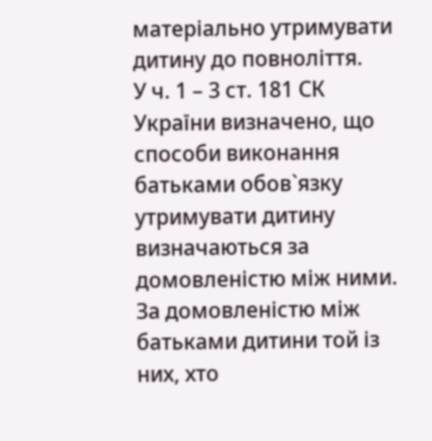матеріально утримувати дитину до повноліття.
У ч. 1 – 3 ст. 181 СК України визначено, що способи виконання батьками обов`язку утримувати дитину визначаються за домовленістю між ними. За домовленістю між батьками дитини той із них, хто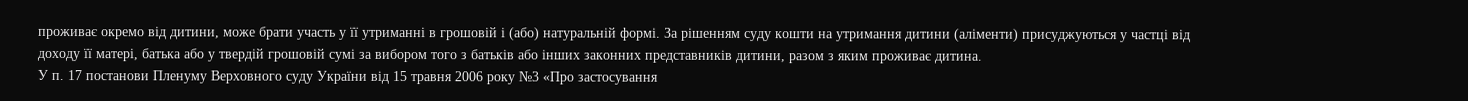проживає окремо від дитини, може брати участь у її утриманні в грошовій і (або) натуральній формі. За рішенням суду кошти на утримання дитини (аліменти) присуджуються у частці від доходу її матері, батька або у твердій грошовій сумі за вибором того з батьків або інших законних представників дитини, разом з яким проживає дитина.
У п. 17 постанови Пленуму Верховного суду України від 15 травня 2006 року №3 «Про застосування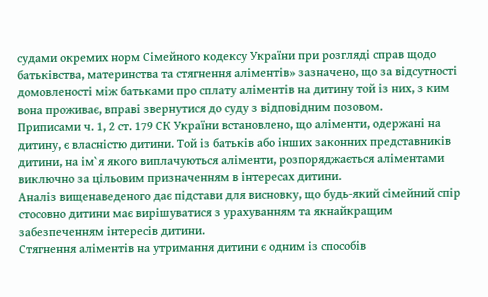судами окремих норм Сімейного кодексу України при розгляді справ щодо батьківства, материнства та стягнення аліментів» зазначено, що за відсутності домовленості між батьками про сплату аліментів на дитину той із них, з ким вона проживає, вправі звернутися до суду з відповідним позовом.
Приписами ч. 1, 2 ст. 179 СК України встановлено, що аліменти, одержані на дитину, є власністю дитини. Той із батьків або інших законних представників дитини, на ім`я якого виплачуються аліменти, розпоряджається аліментами виключно за цільовим призначенням в інтересах дитини.
Аналіз вищенаведеного дає підстави для висновку, що будь-який сімейний спір стосовно дитини має вирішуватися з урахуванням та якнайкращим забезпеченням інтересів дитини.
Стягнення аліментів на утримання дитини є одним із способів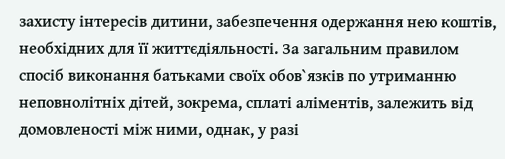захисту інтересів дитини, забезпечення одержання нею коштів, необхідних для її життєдіяльності. За загальним правилом спосіб виконання батьками своїх обов`язків по утриманню неповнолітніх дітей, зокрема, сплаті аліментів, залежить від домовленості між ними, однак, у разі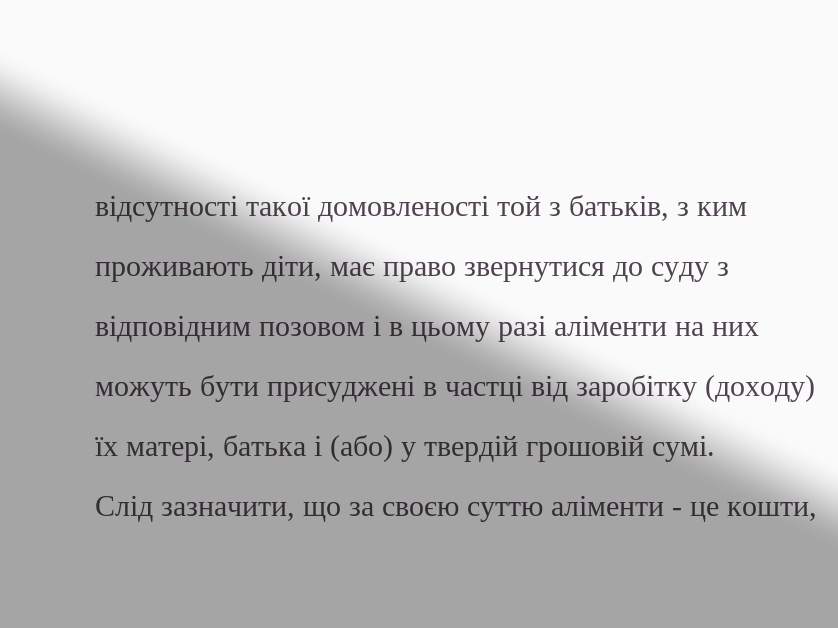відсутності такої домовленості той з батьків, з ким проживають діти, має право звернутися до суду з відповідним позовом і в цьому разі аліменти на них можуть бути присуджені в частці від заробітку (доходу) їх матері, батька і (або) у твердій грошовій сумі.
Слід зазначити, що за своєю суттю аліменти - це кошти,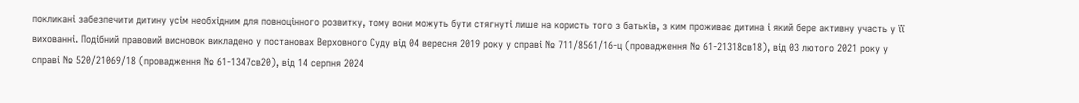покликані забезпечити дитину усім необхідним для повноцінного розвитку, тому вони можуть бути стягнуті лише на користь того з батьків, з ким проживає дитина і який бере активну участь у її вихованні. Подібний правовий висновок викладено у постановах Верховного Суду від 04 вересня 2019 року у справі № 711/8561/16-ц (провадження № 61-21318св18), від 03 лютого 2021 року у справі № 520/21069/18 (провадження № 61-1347св20), від 14 серпня 2024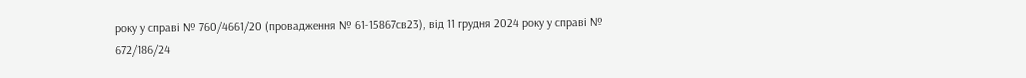року у справі № 760/4661/20 (провадження № 61-15867св23), від 11 грудня 2024 року у справі № 672/186/24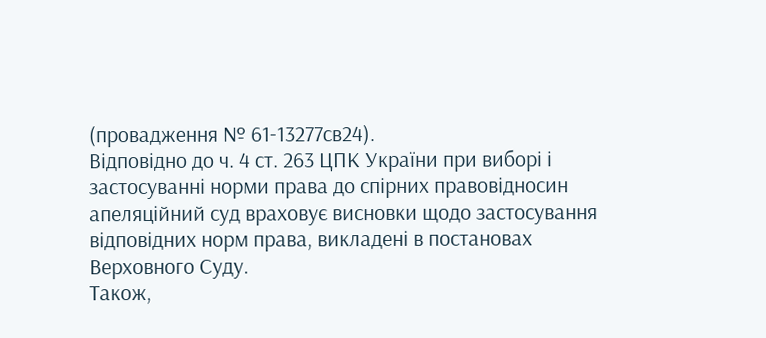(провадження № 61-13277св24).
Відповідно до ч. 4 ст. 263 ЦПК України при виборі і застосуванні норми права до спірних правовідносин апеляційний суд враховує висновки щодо застосування відповідних норм права, викладені в постановах Верховного Суду.
Також,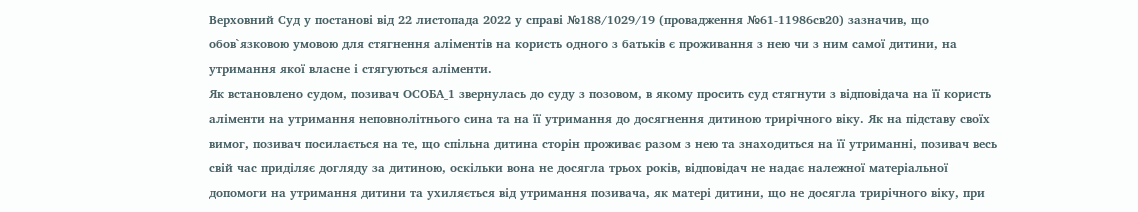Верховний Суд у постанові від 22 листопада 2022 у справі №188/1029/19 (провадження №61-11986св20) зазначив, що обов`язковою умовою для стягнення аліментів на користь одного з батьків є проживання з нею чи з ним самої дитини, на утримання якої власне і стягуються аліменти.
Як встановлено судом, позивач ОСОБА_1 звернулась до суду з позовом, в якому просить суд стягнути з відповідача на її користь аліменти на утримання неповнолітнього сина та на її утримання до досягнення дитиною трирічного віку. Як на підставу своїх вимог, позивач посилається на те, що спільна дитина сторін проживає разом з нею та знаходиться на її утриманні, позивач весь свій час приділяє догляду за дитиною, оскільки вона не досягла трьох років, відповідач не надає належної матеріальної допомоги на утримання дитини та ухиляється від утримання позивача, як матері дитини, що не досягла трирічного віку, при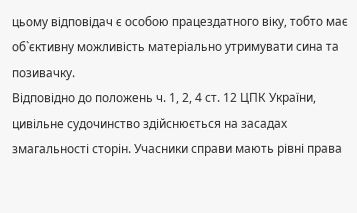цьому відповідач є особою працездатного віку, тобто має об`єктивну можливість матеріально утримувати сина та позивачку.
Відповідно до положень ч. 1, 2, 4 ст. 12 ЦПК України, цивільне судочинство здійснюється на засадах змагальності сторін. Учасники справи мають рівні права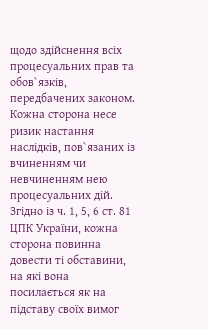щодо здійснення всіх процесуальних прав та обов`язків, передбачених законом. Кожна сторона несе ризик настання наслідків, пов`язаних із вчиненням чи невчиненням нею процесуальних дій.
Згідно із ч. 1, 5, 6 ст. 81 ЦПК України, кожна сторона повинна довести ті обставини, на які вона посилається як на підставу своїх вимог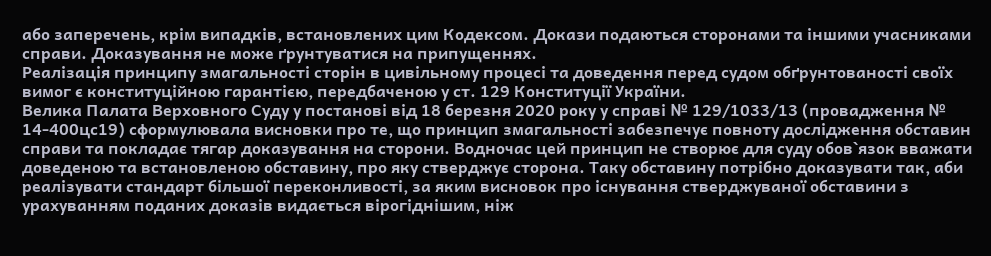або заперечень, крім випадків, встановлених цим Кодексом. Докази подаються сторонами та іншими учасниками справи. Доказування не може ґрунтуватися на припущеннях.
Реалізація принципу змагальності сторін в цивільному процесі та доведення перед судом обґрунтованості своїх вимог є конституційною гарантією, передбаченою у ст. 129 Конституції України.
Велика Палата Верховного Суду у постанові від 18 березня 2020 року у справі № 129/1033/13 (провадження № 14-400цс19) сформулювала висновки про те, що принцип змагальності забезпечує повноту дослідження обставин справи та покладає тягар доказування на сторони. Водночас цей принцип не створює для суду обов`язок вважати доведеною та встановленою обставину, про яку стверджує сторона. Таку обставину потрібно доказувати так, аби реалізувати стандарт більшої переконливості, за яким висновок про існування стверджуваної обставини з урахуванням поданих доказів видається вірогіднішим, ніж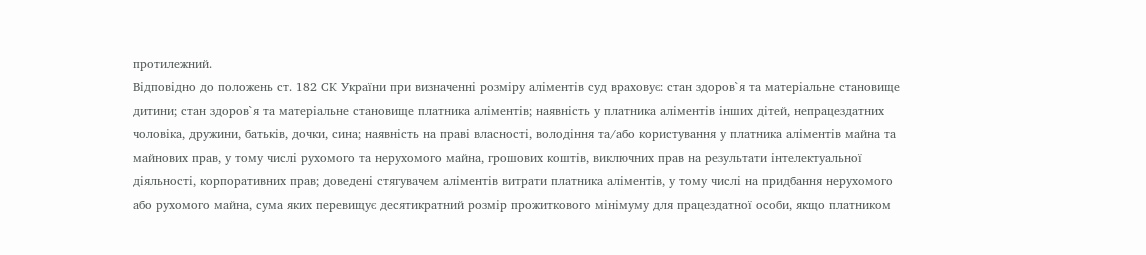протилежний.
Відповідно до положень ст. 182 СК України при визначенні розміру аліментів суд враховує: стан здоров`я та матеріальне становище дитини; стан здоров`я та матеріальне становище платника аліментів; наявність у платника аліментів інших дітей, непрацездатних чоловіка, дружини, батьків, дочки, сина; наявність на праві власності, володіння та/або користування у платника аліментів майна та майнових прав, у тому числі рухомого та нерухомого майна, грошових коштів, виключних прав на результати інтелектуальної діяльності, корпоративних прав; доведені стягувачем аліментів витрати платника аліментів, у тому числі на придбання нерухомого або рухомого майна, сума яких перевищує десятикратний розмір прожиткового мінімуму для працездатної особи, якщо платником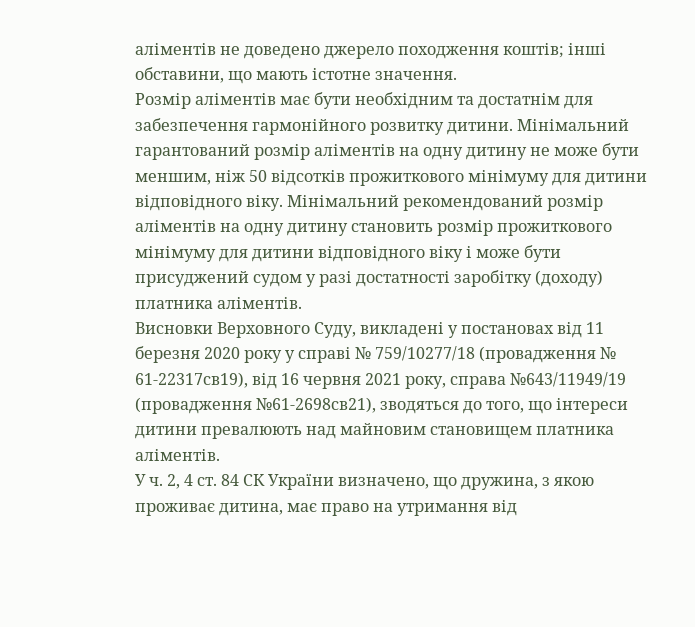аліментів не доведено джерело походження коштів; інші обставини, що мають істотне значення.
Розмір аліментів має бути необхідним та достатнім для забезпечення гармонійного розвитку дитини. Мінімальний гарантований розмір аліментів на одну дитину не може бути меншим, ніж 50 відсотків прожиткового мінімуму для дитини відповідного віку. Мінімальний рекомендований розмір аліментів на одну дитину становить розмір прожиткового мінімуму для дитини відповідного віку і може бути присуджений судом у разі достатності заробітку (доходу) платника аліментів.
Висновки Верховного Суду, викладені у постановах від 11 березня 2020 року у справі № 759/10277/18 (провадження № 61-22317св19), від 16 червня 2021 року, справа №643/11949/19 (провадження №61-2698св21), зводяться до того, що інтереси дитини превалюють над майновим становищем платника аліментів.
У ч. 2, 4 ст. 84 СК України визначено, що дружина, з якою проживає дитина, має право на утримання від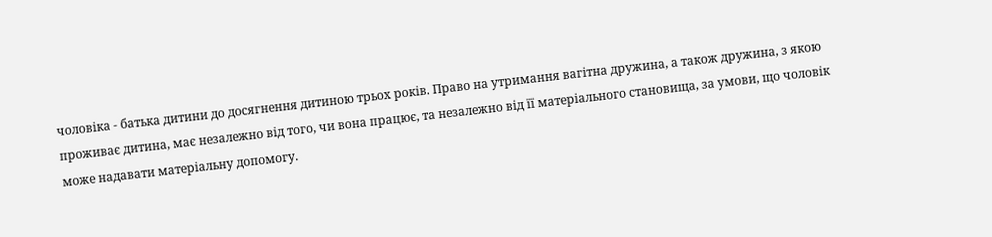чоловіка - батька дитини до досягнення дитиною трьох років. Право на утримання вагітна дружина, а також дружина, з якою проживає дитина, має незалежно від того, чи вона працює, та незалежно від її матеріального становища, за умови, що чоловік може надавати матеріальну допомогу.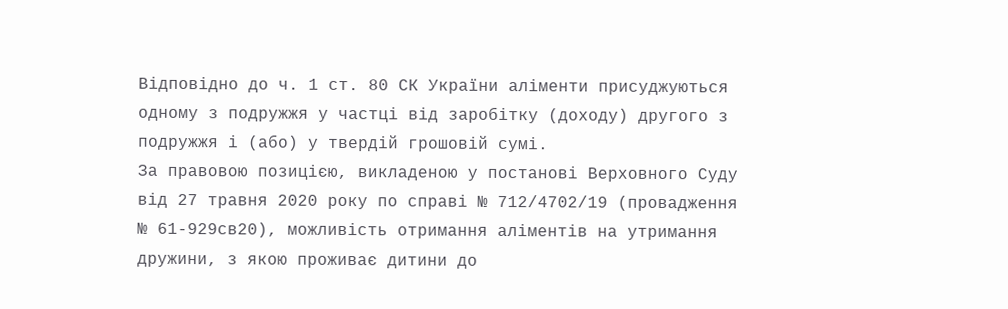Відповідно до ч. 1 ст. 80 СК України аліменти присуджуються одному з подружжя у частці від заробітку (доходу) другого з подружжя і (або) у твердій грошовій сумі.
За правовою позицією, викладеною у постанові Верховного Суду від 27 травня 2020 року по справі № 712/4702/19 (провадження № 61-929св20), можливість отримання аліментів на утримання дружини, з якою проживає дитини до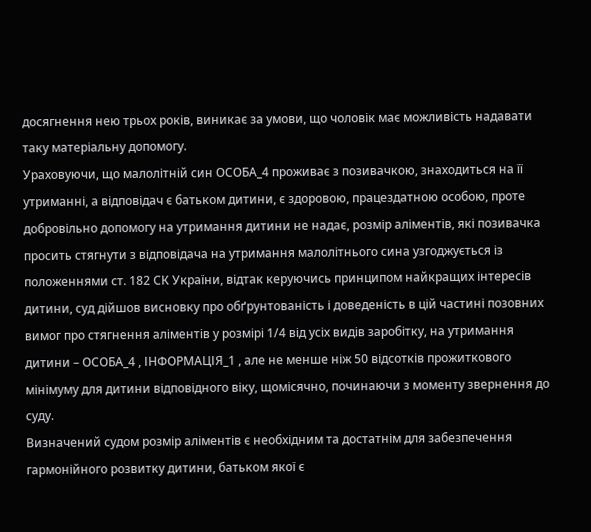досягнення нею трьох років, виникає за умови, що чоловік має можливість надавати таку матеріальну допомогу.
Ураховуючи, що малолітній син ОСОБА_4 проживає з позивачкою, знаходиться на її утриманні, а відповідач є батьком дитини, є здоровою, працездатною особою, проте добровільно допомогу на утримання дитини не надає, розмір аліментів, які позивачка просить стягнути з відповідача на утримання малолітнього сина узгоджується із положеннями ст. 182 СК України, відтак керуючись принципом найкращих інтересів дитини, суд дійшов висновку про обґрунтованість і доведеність в цій частині позовних вимог про стягнення аліментів у розмірі 1/4 від усіх видів заробітку, на утримання дитини – ОСОБА_4 , ІНФОРМАЦІЯ_1 , але не менше ніж 50 відсотків прожиткового мінімуму для дитини відповідного віку, щомісячно, починаючи з моменту звернення до суду.
Визначений судом розмір аліментів є необхідним та достатнім для забезпечення гармонійного розвитку дитини, батьком якої є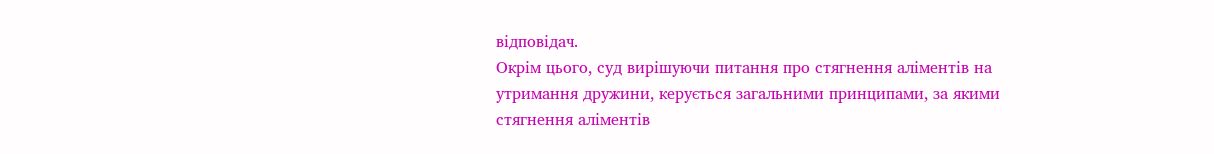відповідач.
Окрім цього, суд вирішуючи питання про стягнення аліментів на утримання дружини, керується загальними принципами, за якими стягнення аліментів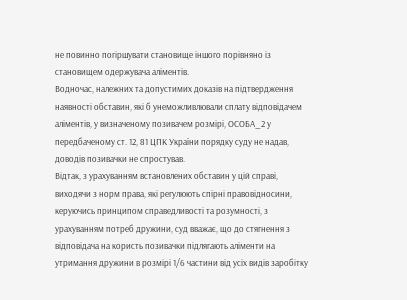не повинно погіршувати становище іншого порівняно із становищем одержувача аліментів.
Водночас, належних та допустимих доказів на підтвердження наявності обставин, які б унеможливлювали сплату відповідачем аліментів, у визначеному позивачем розмірі, ОСОБА_2 у передбаченому ст. 12, 81 ЦПК України порядку суду не надав, доводів позивачки не спростував.
Відтак, з урахуванням встановлених обставин у цій справі, виходячи з норм права, які регулюють спірні правовідносини, керуючись принципом справедливості та розумності, з урахуванням потреб дружини, суд вважає, що до стягнення з відповідача на користь позивачки підлягають аліменти на утримання дружини в розмірі 1/6 частини від усіх видів заробітку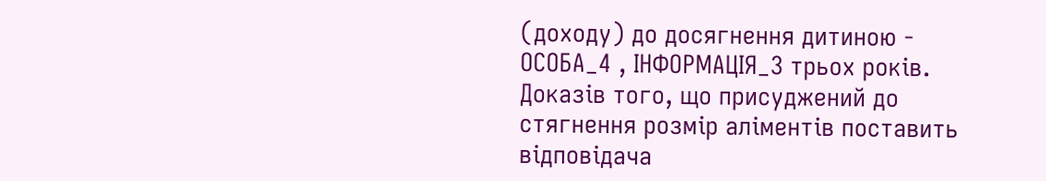(доходу) до досягнення дитиною - ОСОБА_4 , ІНФОРМАЦІЯ_3 трьох років.
Доказів того, що присуджений до стягнення розмір аліментів поставить відповідача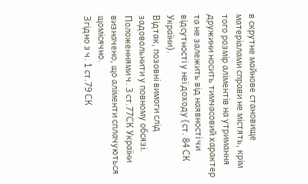в скрутне майнове становище матеріалами справи не містять, крім того розмір аліментів на утримання дружини носить тимчасовий характер та не залежить від наявності чи відсутності у неї доходу (ст. 84 СК України).
Відтак, позовні вимоги слід задовольнити у повному обсязі.
Положеннями ч. 3 ст.77СК України визначено, що аліменти сплачуються щомісячно.
Згідно з ч. 1 ст.79 СК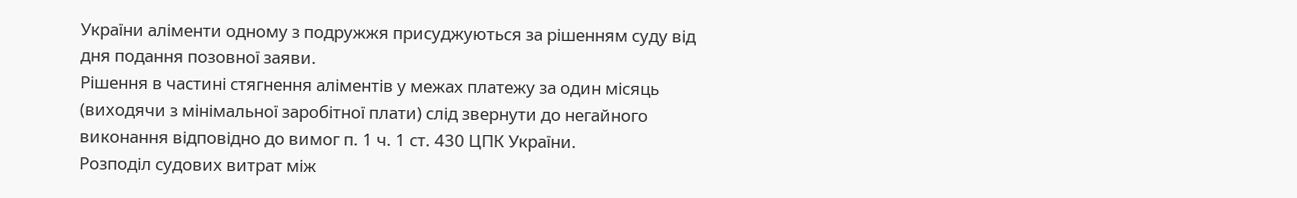України аліменти одному з подружжя присуджуються за рішенням суду від дня подання позовної заяви.
Рішення в частині стягнення аліментів у межах платежу за один місяць (виходячи з мінімальної заробітної плати) слід звернути до негайного виконання відповідно до вимог п. 1 ч. 1 ст. 430 ЦПК України.
Розподіл судових витрат між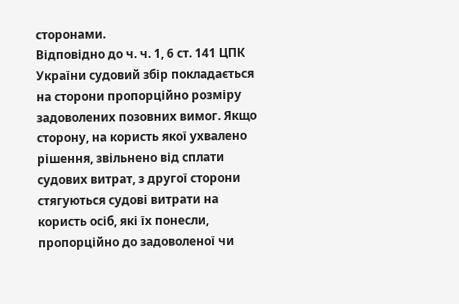сторонами.
Відповідно до ч. ч. 1, 6 ст. 141 ЦПК України судовий збір покладається на сторони пропорційно розміру задоволених позовних вимог. Якщо сторону, на користь якої ухвалено рішення, звільнено від сплати судових витрат, з другої сторони стягуються судові витрати на користь осіб, які їх понесли, пропорційно до задоволеної чи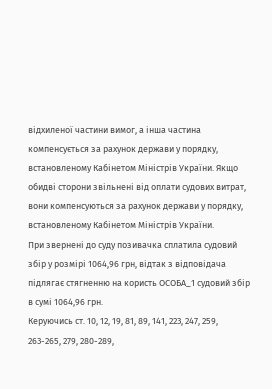відхиленої частини вимог, а інша частина компенсується за рахунок держави у порядку, встановленому Кабінетом Міністрів України. Якщо обидві сторони звільнені від оплати судових витрат, вони компенсуються за рахунок держави у порядку, встановленому Кабінетом Міністрів України.
При звернені до суду позивачка сплатила судовий збір у розмірі 1064,96 грн, відтак з відповідача підлягає стягненню на користь ОСОБА_1 судовий збір в сумі 1064,96 грн.
Керуючись ст. 10, 12, 19, 81, 89, 141, 223, 247, 259, 263-265, 279, 280-289,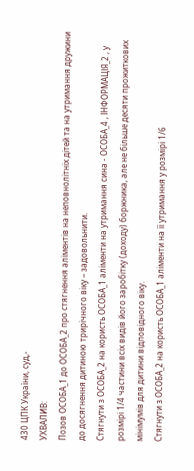430 ЦПК України, суд,-
УХВАЛИВ:
Позов ОСОБА_1 до ОСОБА_2 про стягнення аліментів на неповнолітніх дітей та на утримання дружини до досягнення дитиною трирічного віку – задовольнити.
Стягнути з ОСОБА_2 на користь ОСОБА_1 аліменти на утримання сина - ОСОБА_4 , ІНФОРМАЦІЯ_2 , у розмірі 1/4 частини всіх видів його заробітку (доходу) боржника, але не більше десяти прожиткових мінімумів для дитини відповідного віку.
Стягнути з ОСОБА_2 на користь ОСОБА_1 аліменти на її утримання у розмірі 1/6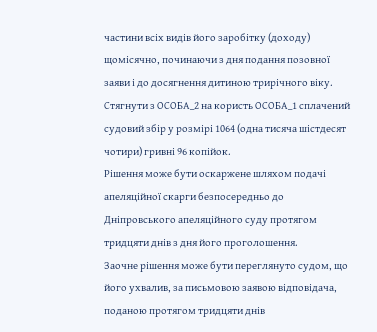частини всіх видів його заробітку (доходу) щомісячно, починаючи з дня подання позовної заяви і до досягнення дитиною трирічного віку.
Стягнути з ОСОБА_2 на користь ОСОБА_1 сплачений судовий збір у розмірі 1064 (одна тисяча шістдесят чотири) гривні 96 копійок.
Рішення може бути оскаржене шляхом подачі апеляційної скарги безпосередньо до Дніпровського апеляційного суду протягом тридцяти днів з дня його проголошення.
Заочне рішення може бути переглянуто судом, що його ухвалив, за письмовою заявою відповідача, поданою протягом тридцяти днів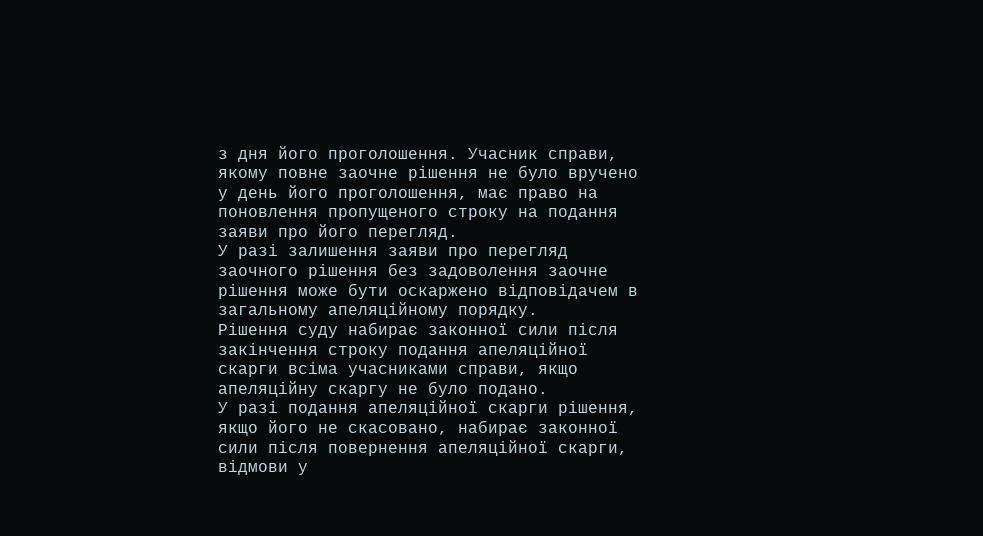з дня його проголошення. Учасник справи, якому повне заочне рішення не було вручено у день його проголошення, має право на поновлення пропущеного строку на подання заяви про його перегляд.
У разі залишення заяви про перегляд заочного рішення без задоволення заочне рішення може бути оскаржено відповідачем в загальному апеляційному порядку.
Рішення суду набирає законної сили після закінчення строку подання апеляційної скарги всіма учасниками справи, якщо апеляційну скаргу не було подано.
У разі подання апеляційної скарги рішення, якщо його не скасовано, набирає законної сили після повернення апеляційної скарги, відмови у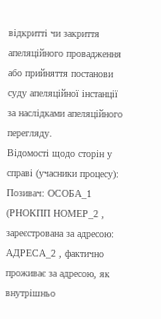відкритті чи закриття апеляційного провадження або прийняття постанови суду апеляційної інстанції за наслідками апеляційного перегляду.
Відомості щодо сторін у справі (учасники процесу):
Позивач: ОСОБА_1 (РНОКПП НОМЕР_2 , зареєстрована за адресою: АДРЕСА_2 , фактично проживає за адресою, як внутрішньо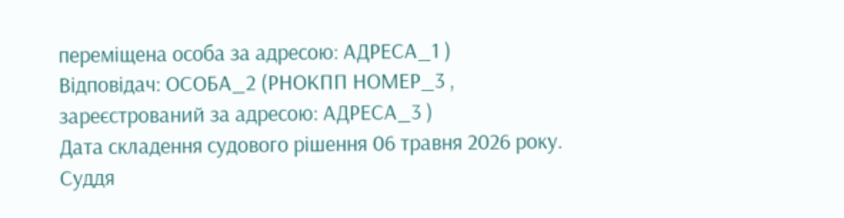переміщена особа за адресою: АДРЕСА_1 )
Відповідач: ОСОБА_2 (РНОКПП НОМЕР_3 , зареєстрований за адресою: АДРЕСА_3 )
Дата складення судового рішення 06 травня 2026 року.
Суддя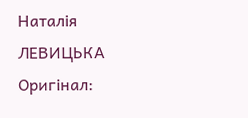Наталія ЛЕВИЦЬКА
Оригінал: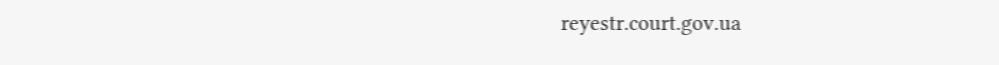reyestr.court.gov.ua